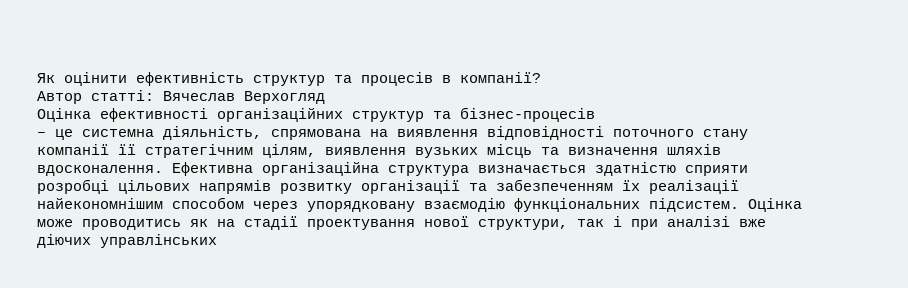Як оцінити ефективність структур та процесів в компанії?
Автор статті: Вячеслав Верхогляд
Оцінка ефективності організаційних структур та бізнес-процесів
– це системна діяльність, спрямована на виявлення відповідності поточного стану компанії її стратегічним цілям, виявлення вузьких місць та визначення шляхів вдосконалення. Ефективна організаційна структура визначається здатністю сприяти розробці цільових напрямів розвитку організації та забезпеченням їх реалізації найекономнішим способом через упорядковану взаємодію функціональних підсистем. Оцінка може проводитись як на стадії проектування нової структури, так і при аналізі вже діючих управлінських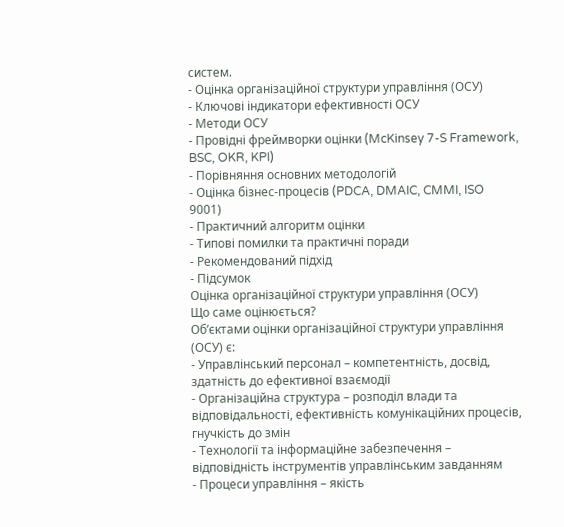систем.
- Оцінка організаційної структури управління (ОСУ)
- Ключові індикатори ефективності ОСУ
- Методи ОСУ
- Провідні фреймворки оцінки (McKinsey 7-S Framework, BSC, OKR, KPI)
- Порівняння основних методологій
- Оцінка бізнес-процесів (PDCA, DMAIC, CMMI, ISO 9001)
- Практичний алгоритм оцінки
- Типові помилки та практичні поради
- Рекомендований підхід
- Підсумок
Оцінка організаційної структури управління (ОСУ)
Що саме оцінюється?
Об’єктами оцінки організаційної структури управління (ОСУ) є:
- Управлінський персонал – компетентність, досвід, здатність до ефективної взаємодії
- Організаційна структура – розподіл влади та відповідальності, ефективність комунікаційних процесів, гнучкість до змін
- Технології та інформаційне забезпечення – відповідність інструментів управлінським завданням
- Процеси управління – якість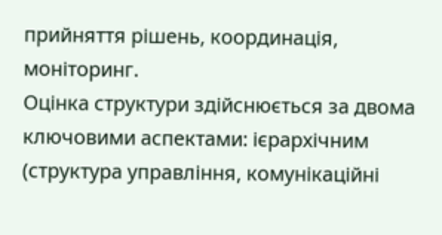прийняття рішень, координація, моніторинг.
Оцінка структури здійснюється за двома ключовими аспектами: ієрархічним (структура управління, комунікаційні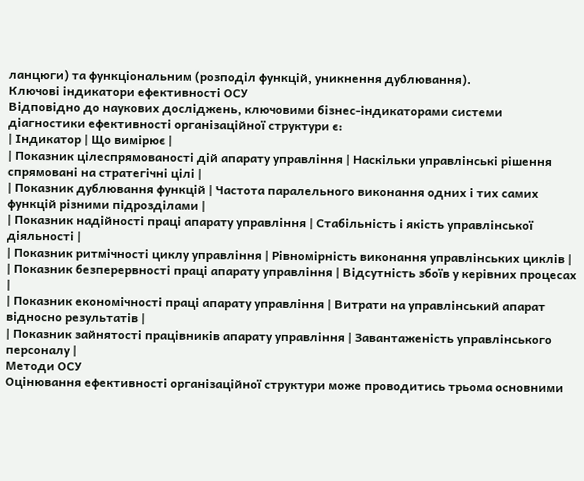ланцюги) та функціональним (розподіл функцій, уникнення дублювання).
Ключові індикатори ефективності ОСУ
Відповідно до наукових досліджень, ключовими бізнес-індикаторами системи діагностики ефективності організаційної структури є:
| Індикатор | Що вимірює |
| Показник цілеспрямованості дій апарату управління | Наскільки управлінські рішення спрямовані на стратегічні цілі |
| Показник дублювання функцій | Частота паралельного виконання одних і тих самих функцій різними підрозділами |
| Показник надійності праці апарату управління | Стабільність і якість управлінської діяльності |
| Показник ритмічності циклу управління | Рівномірність виконання управлінських циклів |
| Показник безперервності праці апарату управління | Відсутність збоїв у керівних процесах |
| Показник економічності праці апарату управління | Витрати на управлінський апарат відносно результатів |
| Показник зайнятості працівників апарату управління | Завантаженість управлінського персоналу |
Методи ОСУ
Оцінювання ефективності організаційної структури може проводитись трьома основними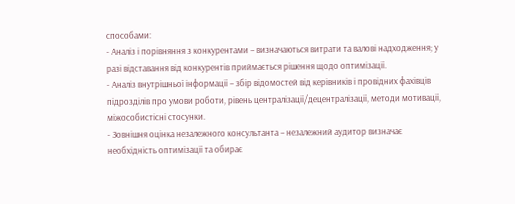способами:
- Аналіз і порівняння з конкурентами – визначаються витрати та валові надходження; у разі відставання від конкурентів приймається рішення щодо оптимізації.
- Аналіз внутрішньої інформації – збір відомостей від керівників і провідних фахівців підрозділів про умови роботи, рівень централізації/децентралізації, методи мотивації, міжособистісні стосунки.
- Зовнішня оцінка незалежного консультанта – незалежний аудитор визначає необхідність оптимізації та обирає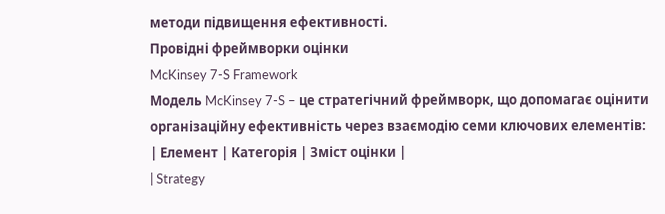методи підвищення ефективності.
Провідні фреймворки оцінки
McKinsey 7-S Framework
Модель McKinsey 7-S – це стратегічний фреймворк, що допомагає оцінити організаційну ефективність через взаємодію семи ключових елементів:
| Елемент | Категорія | Зміст оцінки |
| Strategy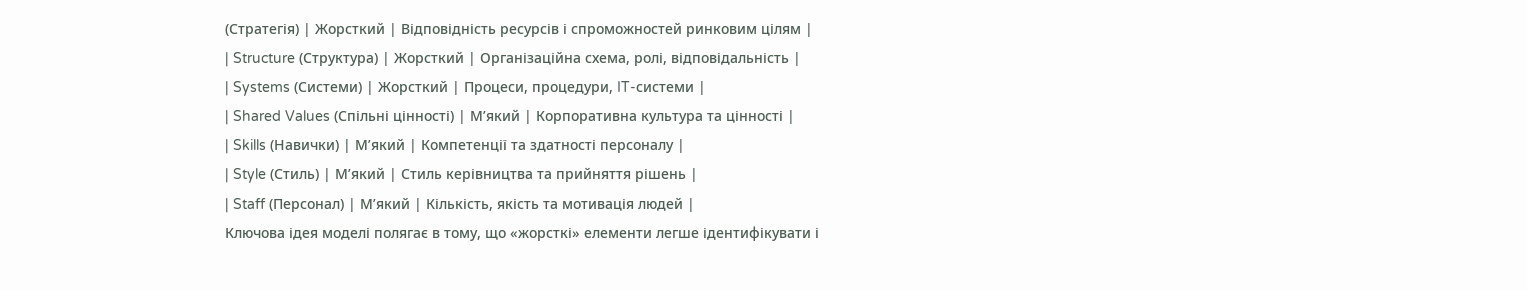(Стратегія) | Жорсткий | Відповідність ресурсів і спроможностей ринковим цілям |
| Structure (Структура) | Жорсткий | Організаційна схема, ролі, відповідальність |
| Systems (Системи) | Жорсткий | Процеси, процедури, IT-системи |
| Shared Values (Спільні цінності) | М’який | Корпоративна культура та цінності |
| Skills (Навички) | М’який | Компетенції та здатності персоналу |
| Style (Стиль) | М’який | Стиль керівництва та прийняття рішень |
| Staff (Персонал) | М’який | Кількість, якість та мотивація людей |
Ключова ідея моделі полягає в тому, що «жорсткі» елементи легше ідентифікувати і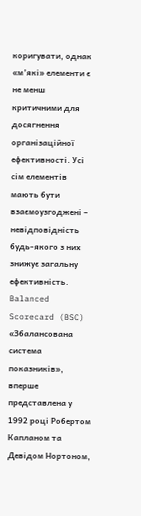коригувати, однак «м’які» елементи є не менш критичними для досягнення організаційної ефективності. Усі сім елементів мають бути взаємоузгоджені – невідповідність будь-якого з них знижує загальну ефективність.
Balanced Scorecard (BSC)
«Збалансована система показників», вперше представлена у 1992 році Робертом Капланом та Девідом Нортоном,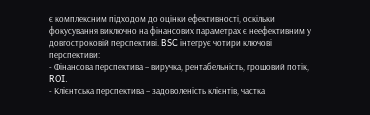є комплексним підходом до оцінки ефективності, оскільки фокусування виключно на фінансових параметрах є неефективним у довгостроковій перспективі. BSC інтегрує чотири ключові перспективи:
- Фінансова перспектива – виручка, рентабельність, грошовий потік, ROI.
- Клієнтська перспектива – задоволеність клієнтів, частка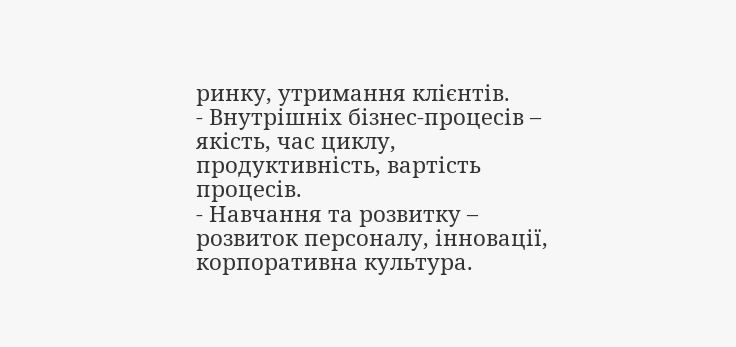ринку, утримання клієнтів.
- Внутрішніх бізнес-процесів – якість, час циклу, продуктивність, вартість процесів.
- Навчання та розвитку – розвиток персоналу, інновації, корпоративна культура.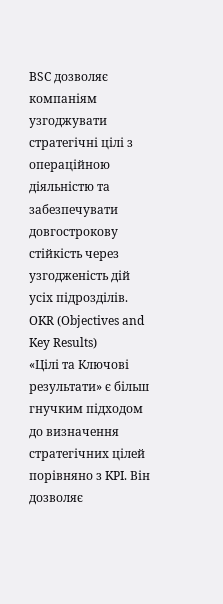BSC дозволяє компаніям узгоджувати стратегічні цілі з операційною діяльністю та забезпечувати довгострокову стійкість через узгодженість дій усіх підрозділів.
OKR (Objectives and Key Results)
«Цілі та Ключові результати» є більш гнучким підходом до визначення стратегічних цілей порівняно з KPI. Він дозволяє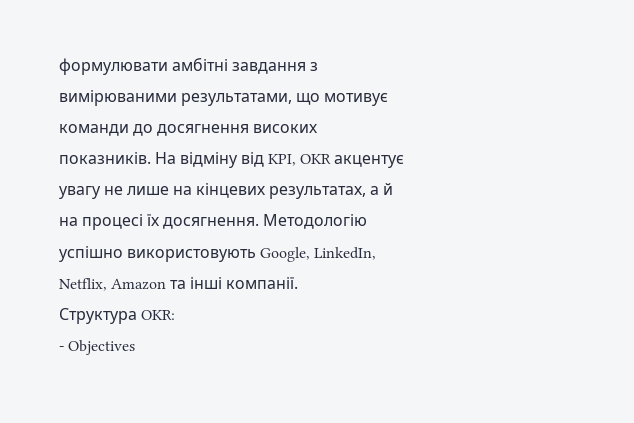формулювати амбітні завдання з вимірюваними результатами, що мотивує команди до досягнення високих показників. На відміну від KPI, OKR акцентує увагу не лише на кінцевих результатах, а й на процесі їх досягнення. Методологію успішно використовують Google, LinkedIn, Netflix, Amazon та інші компанії.
Структура OKR:
- Objectives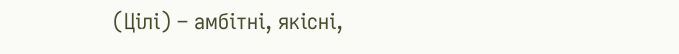(Цілі) – амбітні, якісні,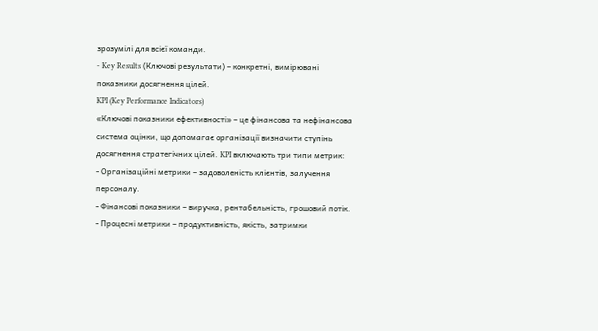зрозумілі для всієї команди.
- Key Results (Ключові результати) – конкретні, вимірювані показники досягнення цілей.
KPI (Key Performance Indicators)
«Ключові показники ефективності» – це фінансова та нефінансова система оцінки, що допомагає організації визначити ступінь досягнення стратегічних цілей. KPI включають три типи метрик:
- Організаційні метрики – задоволеність клієнтів, залучення персоналу.
- Фінансові показники – виручка, рентабельність, грошовий потік.
- Процесні метрики – продуктивність, якість, затримки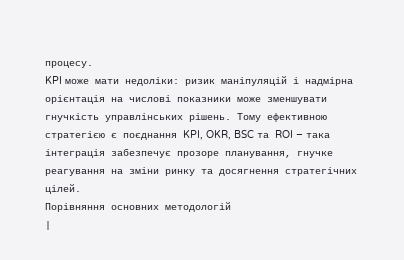процесу.
KPI може мати недоліки: ризик маніпуляцій і надмірна орієнтація на числові показники може зменшувати гнучкість управлінських рішень. Тому ефективною стратегією є поєднання KPI, OKR, BSC та ROI – така інтеграція забезпечує прозоре планування, гнучке реагування на зміни ринку та досягнення стратегічних цілей.
Порівняння основних методологій
|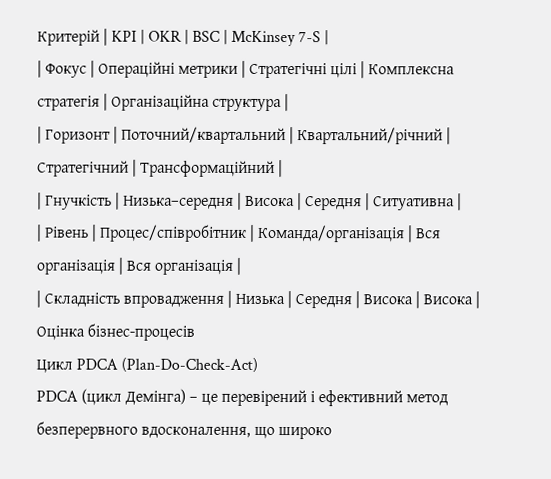Критерій | KPI | OKR | BSC | McKinsey 7-S |
| Фокус | Операційні метрики | Стратегічні цілі | Комплексна стратегія | Організаційна структура |
| Горизонт | Поточний/квартальний | Квартальний/річний | Стратегічний | Трансформаційний |
| Гнучкість | Низька–середня | Висока | Середня | Ситуативна |
| Рівень | Процес/співробітник | Команда/організація | Вся організація | Вся організація |
| Складність впровадження | Низька | Середня | Висока | Висока |
Оцінка бізнес-процесів
Цикл PDCA (Plan-Do-Check-Act)
PDCA (цикл Демінга) – це перевірений і ефективний метод безперервного вдосконалення, що широко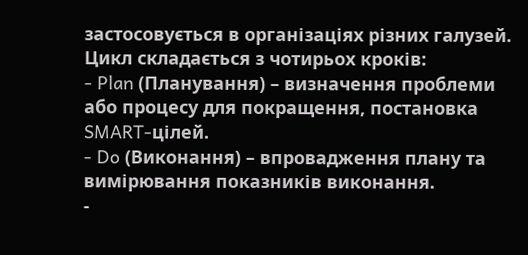застосовується в організаціях різних галузей. Цикл складається з чотирьох кроків:
- Plan (Планування) – визначення проблеми або процесу для покращення, постановка SMART-цілей.
- Do (Виконання) – впровадження плану та вимірювання показників виконання.
-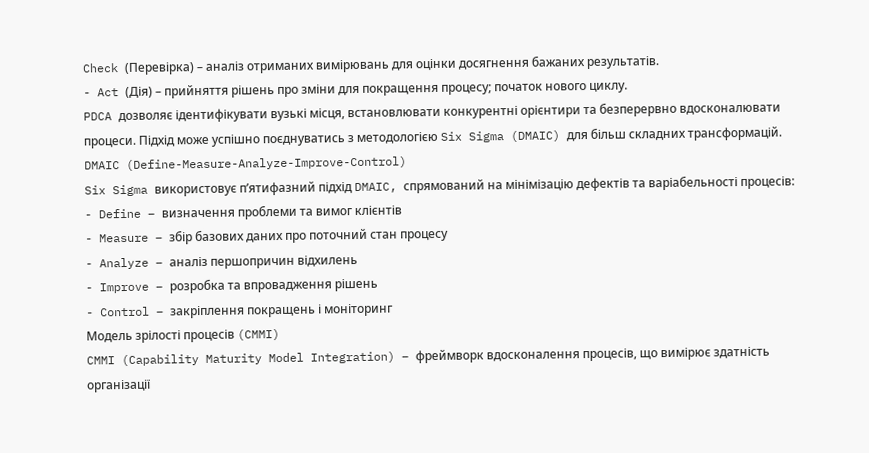Check (Перевірка) – аналіз отриманих вимірювань для оцінки досягнення бажаних результатів.
- Act (Дія) – прийняття рішень про зміни для покращення процесу; початок нового циклу.
PDCA дозволяє ідентифікувати вузькі місця, встановлювати конкурентні орієнтири та безперервно вдосконалювати процеси. Підхід може успішно поєднуватись з методологією Six Sigma (DMAIC) для більш складних трансформацій.
DMAIC (Define-Measure-Analyze-Improve-Control)
Six Sigma використовує п’ятифазний підхід DMAIC, спрямований на мінімізацію дефектів та варіабельності процесів:
- Define – визначення проблеми та вимог клієнтів
- Measure – збір базових даних про поточний стан процесу
- Analyze – аналіз першопричин відхилень
- Improve – розробка та впровадження рішень
- Control – закріплення покращень і моніторинг
Модель зрілості процесів (CMMI)
CMMI (Capability Maturity Model Integration) – фреймворк вдосконалення процесів, що вимірює здатність організації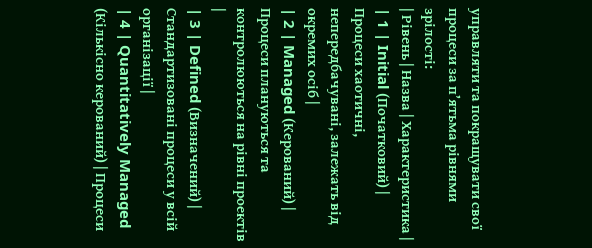управляти та покращувати свої процеси за п’ятьма рівнями зрілості:
| Рівень | Назва | Характеристика |
| 1 | Initial (Початковий) | Процеси хаотичні, непередбачувані, залежать від окремих осіб |
| 2 | Managed (Керований) | Процеси плануються та контролюються на рівні проектів |
| 3 | Defined (Визначений) | Стандартизовані процеси у всій організації |
| 4 | Quantitatively Managed (Кількісно керований) | Процеси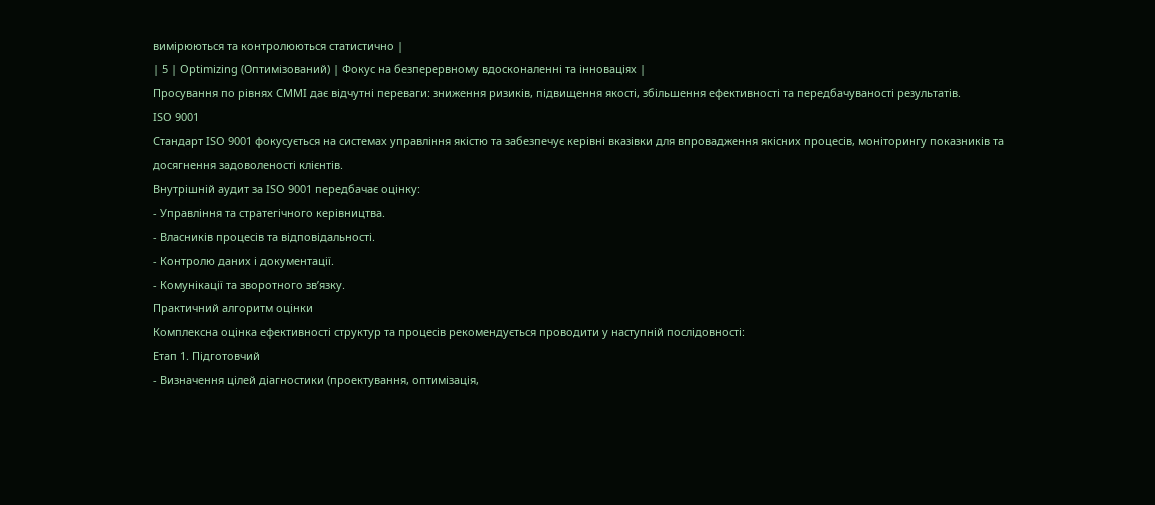вимірюються та контролюються статистично |
| 5 | Optimizing (Оптимізований) | Фокус на безперервному вдосконаленні та інноваціях |
Просування по рівнях CMMI дає відчутні переваги: зниження ризиків, підвищення якості, збільшення ефективності та передбачуваності результатів.
ISO 9001
Стандарт ISO 9001 фокусується на системах управління якістю та забезпечує керівні вказівки для впровадження якісних процесів, моніторингу показників та досягнення задоволеності клієнтів.
Внутрішній аудит за ISO 9001 передбачає оцінку:
- Управління та стратегічного керівництва.
- Власників процесів та відповідальності.
- Контролю даних і документації.
- Комунікації та зворотного зв’язку.
Практичний алгоритм оцінки
Комплексна оцінка ефективності структур та процесів рекомендується проводити у наступній послідовності:
Етап 1. Підготовчий
- Визначення цілей діагностики (проектування, оптимізація,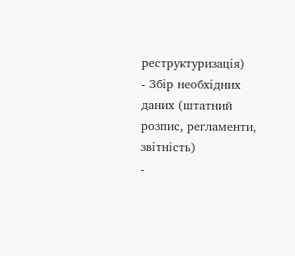реструктуризація)
- Збір необхідних даних (штатний розпис, регламенти, звітність)
-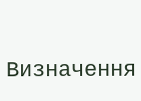Визначення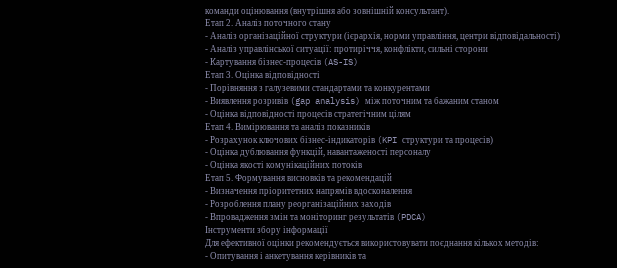команди оцінювання (внутрішня або зовнішній консультант).
Етап 2. Аналіз поточного стану
- Аналіз організаційної структури (ієрархія, норми управління, центри відповідальності)
- Аналіз управлінської ситуації: протиріччя, конфлікти, сильні сторони
- Картування бізнес-процесів (AS-IS)
Етап 3. Оцінка відповідності
- Порівняння з галузевими стандартами та конкурентами
- Виявлення розривів (gap analysis) між поточним та бажаним станом
- Оцінка відповідності процесів стратегічним цілям
Етап 4. Вимірювання та аналіз показників
- Розрахунок ключових бізнес-індикаторів (KPI структури та процесів)
- Оцінка дублювання функцій, навантаженості персоналу
- Оцінка якості комунікаційних потоків
Етап 5. Формування висновків та рекомендацій
- Визначення пріоритетних напрямів вдосконалення
- Розроблення плану реорганізаційних заходів
- Впровадження змін та моніторинг результатів (PDCA)
Інструменти збору інформації
Для ефективної оцінки рекомендується використовувати поєднання кількох методів:
- Опитування і анкетування керівників та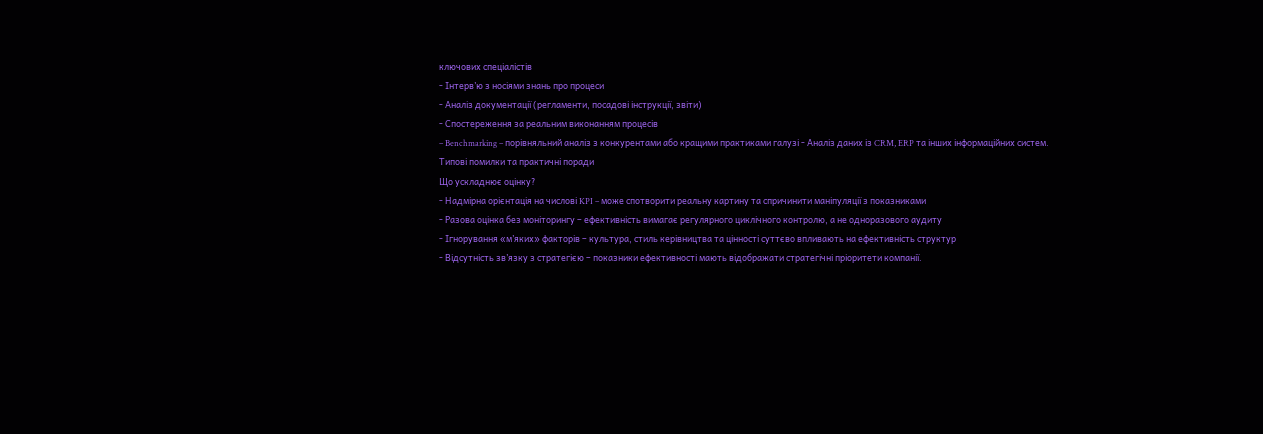ключових спеціалістів
- Інтерв’ю з носіями знань про процеси
- Аналіз документації (регламенти, посадові інструкції, звіти)
- Спостереження за реальним виконанням процесів
– Benchmarking – порівняльний аналіз з конкурентами або кращими практиками галузі - Аналіз даних із CRM, ERP та інших інформаційних систем.
Типові помилки та практичні поради
Що ускладнює оцінку?
- Надмірна орієнтація на числові KPI – може спотворити реальну картину та спричинити маніпуляції з показниками
- Разова оцінка без моніторингу – ефективність вимагає регулярного циклічного контролю, а не одноразового аудиту
- Ігнорування «м’яких» факторів – культура, стиль керівництва та цінності суттєво впливають на ефективність структур
- Відсутність зв’язку з стратегією – показники ефективності мають відображати стратегічні пріоритети компанії.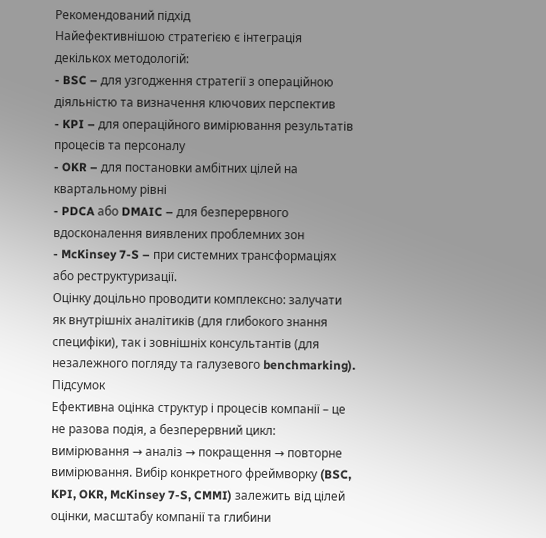Рекомендований підхід
Найефективнішою стратегією є інтеграція декількох методологій:
- BSC – для узгодження стратегії з операційною діяльністю та визначення ключових перспектив
- KPI – для операційного вимірювання результатів процесів та персоналу
- OKR – для постановки амбітних цілей на квартальному рівні
- PDCA або DMAIC – для безперервного вдосконалення виявлених проблемних зон
- McKinsey 7-S – при системних трансформаціях або реструктуризації.
Оцінку доцільно проводити комплексно: залучати як внутрішніх аналітиків (для глибокого знання специфіки), так і зовнішніх консультантів (для незалежного погляду та галузевого benchmarking).
Підсумок
Ефективна оцінка структур і процесів компанії – це не разова подія, а безперервний цикл: вимірювання → аналіз → покращення → повторне вимірювання. Вибір конкретного фреймворку (BSC, KPI, OKR, McKinsey 7-S, CMMI) залежить від цілей оцінки, масштабу компанії та глибини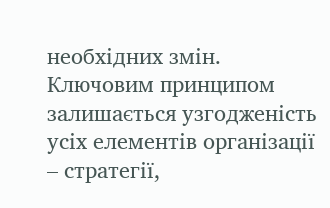необхідних змін.
Ключовим принципом залишається узгодженість усіх елементів організації – стратегії,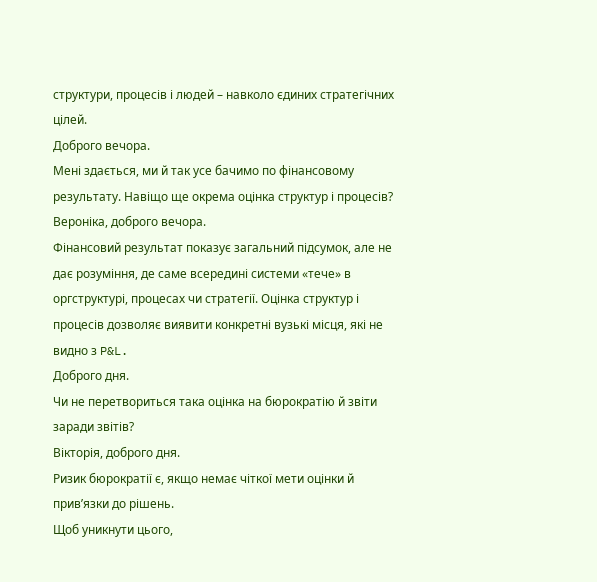структури, процесів і людей – навколо єдиних стратегічних цілей.
Доброго вечора.
Мені здається, ми й так усе бачимо по фінансовому результату. Навіщо ще окрема оцінка структур і процесів?
Вероніка, доброго вечора.
Фінансовий результат показує загальний підсумок, але не дає розуміння, де саме всередині системи «тече» в оргструктурі, процесах чи стратегії. Оцінка структур і процесів дозволяє виявити конкретні вузькі місця, які не видно з P&L.
Доброго дня.
Чи не перетвориться така оцінка на бюрократію й звіти заради звітів?
Вікторія, доброго дня.
Ризик бюрократії є, якщо немає чіткої мети оцінки й прив’язки до рішень.
Щоб уникнути цього,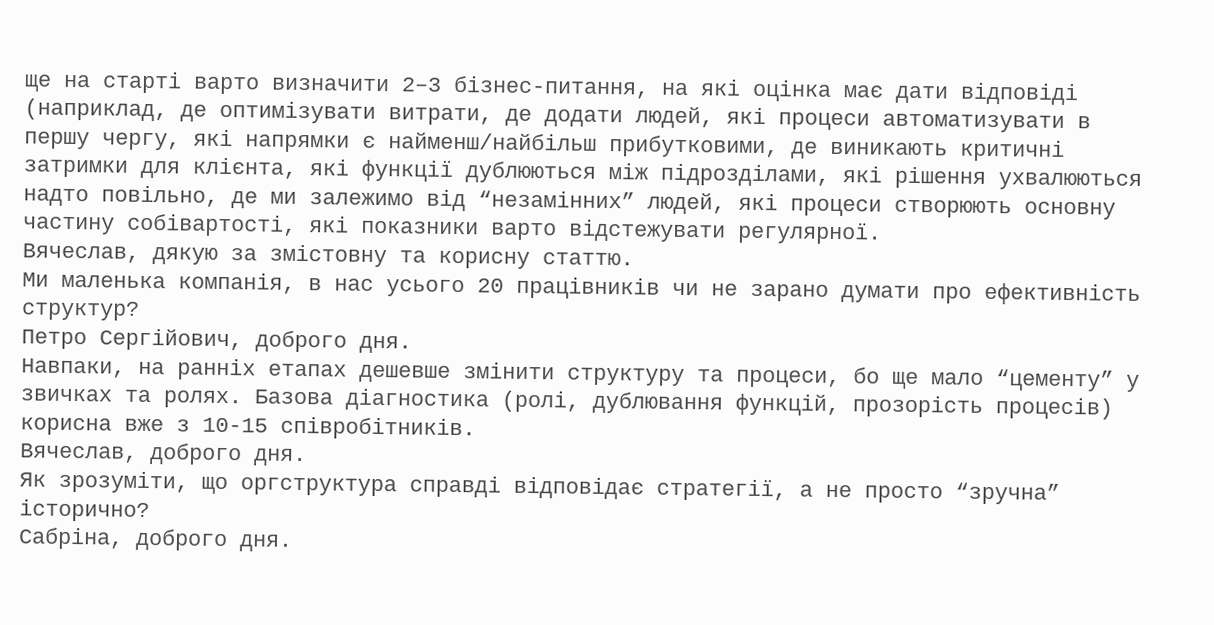ще на старті варто визначити 2–3 бізнес-питання, на які оцінка має дати відповіді (наприклад, де оптимізувати витрати, де додати людей, які процеси автоматизувати в першу чергу, які напрямки є найменш/найбільш прибутковими, де виникають критичні затримки для клієнта, які функції дублюються між підрозділами, які рішення ухвалюються надто повільно, де ми залежимо від “незамінних” людей, які процеси створюють основну частину собівартості, які показники варто відстежувати регулярної.
Вячеслав, дякую за змістовну та корисну статтю.
Ми маленька компанія, в нас усього 20 працівників чи не зарано думати про ефективність структур?
Петро Сергійович, доброго дня.
Навпаки, на ранніх етапах дешевше змінити структуру та процеси, бо ще мало “цементу” у звичках та ролях. Базова діагностика (ролі, дублювання функцій, прозорість процесів) корисна вже з 10-15 співробітників.
Вячеслав, доброго дня.
Як зрозуміти, що оргструктура справді відповідає стратегії, а не просто “зручна” історично?
Сабріна, доброго дня.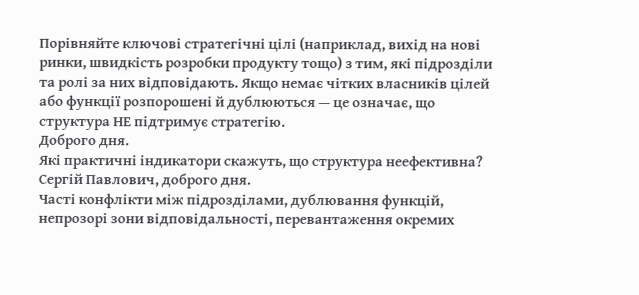Порівняйте ключові стратегічні цілі (наприклад, вихід на нові ринки, швидкість розробки продукту тощо) з тим, які підрозділи та ролі за них відповідають. Якщо немає чітких власників цілей або функції розпорошені й дублюються — це означає, що структура НЕ підтримує стратегію.
Доброго дня.
Які практичні індикатори скажуть, що структура неефективна?
Сергій Павлович, доброго дня.
Часті конфлікти між підрозділами, дублювання функцій, непрозорі зони відповідальності, перевантаження окремих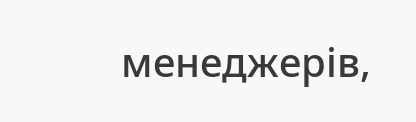менеджерів,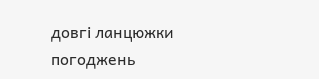довгі ланцюжки погоджень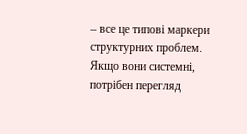– все це типові маркери структурних проблем. Якщо вони системні, потрібен перегляд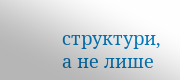структури, а не лише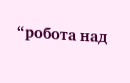“робота над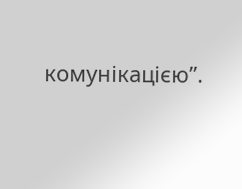комунікацією”.